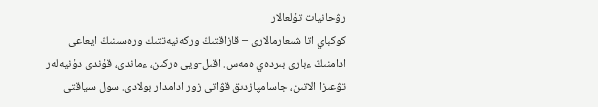رۋحانيات تۇلعالار
كوكباي اتا شىعارمالارى – قازاقتىڭ وركەنيەتتىك ورەسىنىڭ ايعاعى
ادامنىڭ ءبارى بىردەي ەمەس. اقىل-ويى ەركىن، ءماندى، قۇندى دۇنيەلەر تۋعىزا الاتىن، جاسامپازدىق قۋاتى زور ادامدار بولادى. سول سياقتى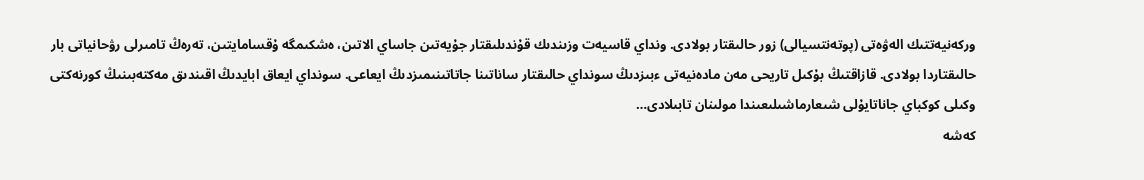وركەنيەتتىك الەۋەتى (پوتەنتسيالى) زور حالىقتار بولادى. ونداي قاسيەت وزىندىك قۇندىلىقتار جۇيەتىن جاساي الاتىن، ەشكىمگە ۇقسامايتىن، تەرەڭ تامىرلى رۋحانياتى بار حالىقتاردا بولادى. قازاقتىڭ بۇكىل تاريحى مەن مادەنيەتى ءبىزدىڭ سونداي حالىقتار ساناتىنا جاتاتىنىمىزدىڭ ايعاعى. سونداي ايعاق ابايدىڭ اقىندىق مەكتەبىنىڭ كورنەكتى وكىلى كوكباي جاناتايۇلى شىعارماشىلىعىندا مولىنان تابىلادى…
كەشە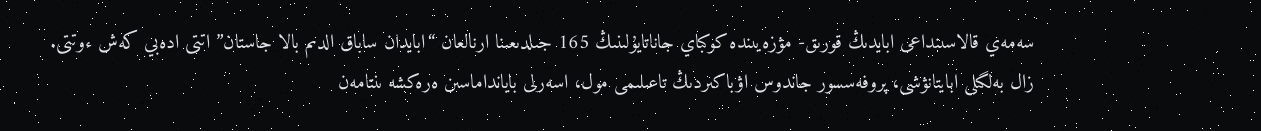سەمەي قالاسىنداعى ابايدىڭ قورىق- مۋزەيىندە كوكباي جاناتايۇلىنىڭ 165 جىلدىعىنا ارنالعان “ابايدان ساباق الدىم بالا جاستان” اتتى ادەبي كەش ءوتتى. زال بەلگىلى ابايتانۋشى، پروفەسسور جاندوس اۋباكىردىڭ تاعىلىمى مول، اسەرلى بايانداماسىن ەرەكشە ىنتامەن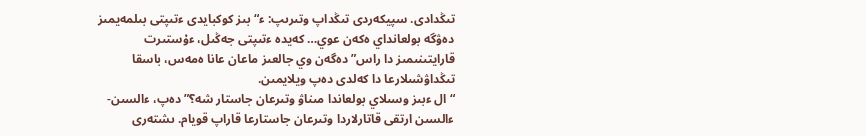تىڭدادى. سپيكەردى تىڭداپ وتىرىپ: ء“بىز كوكبايدى ءتىپتى بىلمەيمىز دەۋگە بولعانداي ەكەن عوي… كەيدە ءتىپتى جەڭىل، ءۇستىرت قارايتىنىمىز دا راس” دەگەن وي جالعىز ماعان عانا ەمەس، باسقا تىڭداۋشىلارعا دا كەلدى دەپ ويلايمىن.
“ال ءبىز وسىلاي بولعاندا مىناۋ وتىرعان جاستار شە؟” دەپ، ءالسىن- ءالسىن ارتقى قاتارلاردا وتىرعان جاستارعا قاراپ قويام. ىشتەرى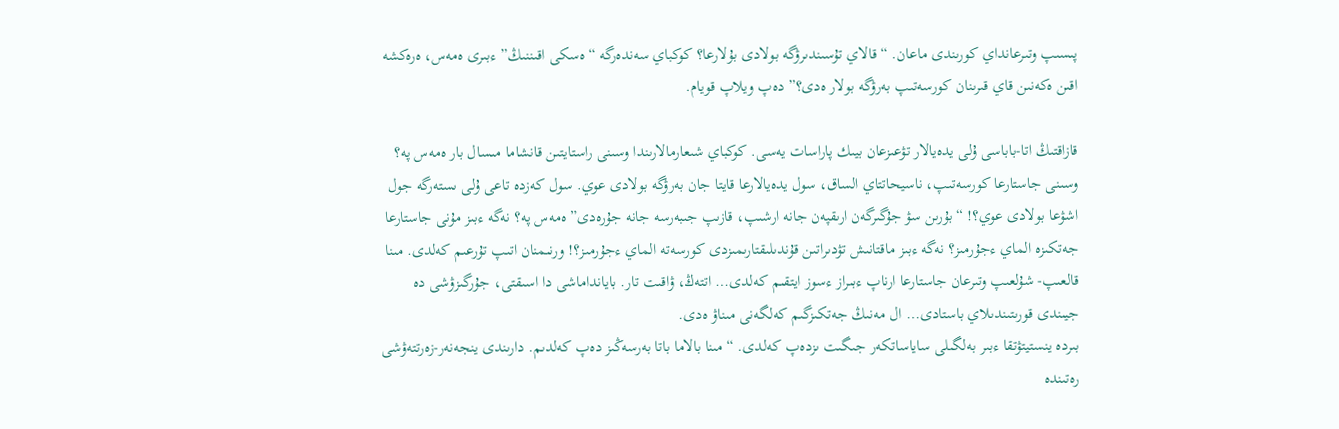پىسىپ وتىرعانداي كورىندى ماعان. “قالاي تۇسىندىرۋگە بولادى بۇلارعا؟ كوكباي سەندەرگە “ەسكى اقىننىڭ” ءبىرى ەمەس، ەرەكشە اقىن ەكەنىن قاي قىرىنان كورسەتىپ بەرۋگە بولار ەدى؟” دەپ ويلاپ قويام.

قازاقتىڭ اتا-باباسى ۇلى يدەيالار تۋعىزعان بيىك پاراسات يەسى. كوكباي شىعارمالارىندا وسىنى راستايتىن قانشاما مىسال بار ەمەس پە؟ وسىنى جاستارعا كورسەتىپ، ناسيحاتتاي الساق، سول يدەيالارعا قايتا جان بەرۋگە بولادى عوي. سول كەزدە تاعى ۇلى ىستەرگە جول اشۋعا بولادى عوي؟! “بۇرىن سۋ جۇگىرگەن ارىقپەن جانە ارشىپ، قازىپ جىبەرسە جانە جۇرەدى” ەمەس پە؟ نەگە ءبىز مۇنى جاستارعا جەتكىزە الماي ءجۇرمىز؟ نەگە ءبىز ماقتانىش تۋدىراتىن قۇندىلىقتارىمىزدى كورسەتە الماي ءجۇرمىز؟! ورنىمنان اتىپ تۇرعىم كەلدى. مىنا قالعىپ- شۇلعىپ وتىرعان جاستارعا ارناپ ءبىراز ءسوز ايتقىم كەلدى… اتتەڭ، ۋاقىت تار. بايانداماشى دا اسىقتى، جۇرگىزۋشى دە جيىندى قورىتىندىلاي باستادى… ال مەنىڭ جەتكىزگىم كەلگەنى مىناۋ ەدى.
بىردە ينستيتۋتقا ءبىر بەلگىلى ساياساتكەر جىگىت ىزدەپ كەلدى. “مىنا بالاما باتا بەرسەڭىز دەپ كەلدىم. دارىندى ينجەنەر-زەرتتەۋشى رەتىندە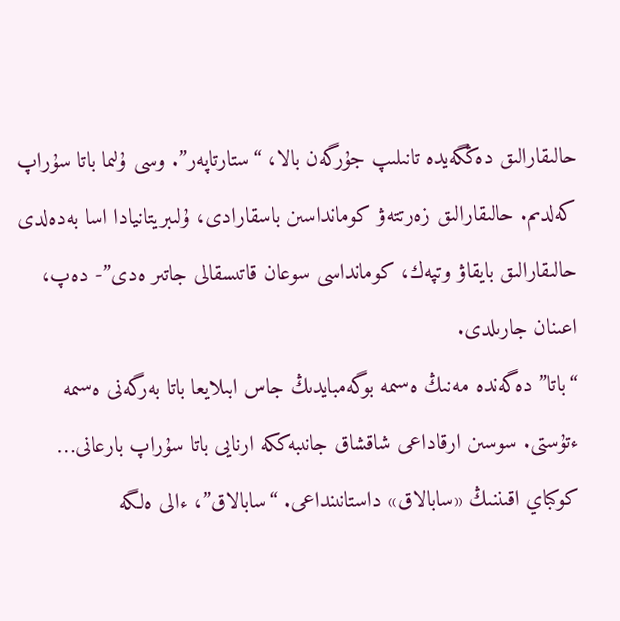حالىقارالىق دەڭگەيدە تانىلىپ جۇرگەن بالا، “ستارتاپەر”. وسى ۇلىما باتا سۇراپ كەلدىم. حالىقارالىق زەرتتەۋ كومانداسىن باسقارادى، ۇلىبريتانيادا اسا بەدەلدى حالىقارالىق بايقاۋ وتپەك، كومانداسى سوعان قاتىسقالى جاتىر ەدى”- دەپ، اعىنان جارىلدى.
“باتا” دەگەندە مەنىڭ ەسىمە بوگەمبايدىڭ جاس ابىلايعا باتا بەرگەنى ەسىمە ءتۇستى. سوسىن ارقاداعى شاقشاق جانىبەككە ارنايى باتا سۇراپ بارعانى… كوكباي اقىننىڭ «سابالاق» داستانىنداعى. “سابالاق”، ءالى ەلگە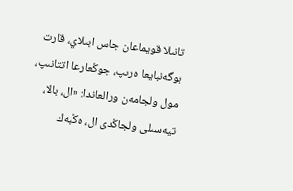تانىلا قويماعان جاس ابىلاي، قارت بوگەنبايعا ەرىپ، جوڭعارعا اتتانىپ، مول ولجامەن ورالعاندا: «ال، بالا، تيەسىلى ولجاڭدى ال، ەڭبەك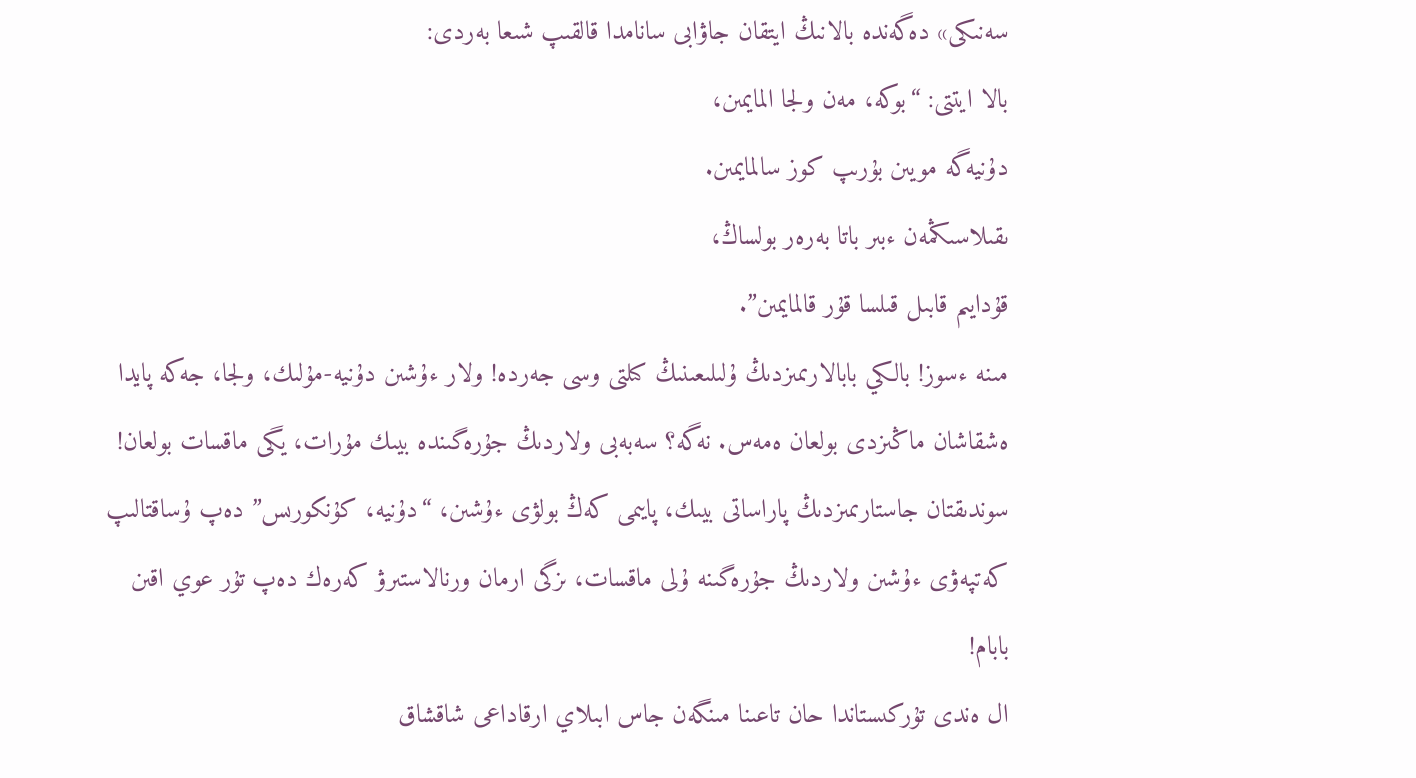سەنىكى» دەگەندە بالانىڭ ايتقان جاۋابى سانامدا قالقىپ شىعا بەردى:
بالا ايتتى: “بوكە، مەن ولجا المايمىن،
دۇنيەگە مويىن بۇرىپ كوز سالمايمىن.
ىقىلاسىڭمەن ءبىر باتا بەرەر بولساڭ،
قۇدايىم قابىل قىلسا قۇر قالمايمىن”.
مىنە ءسوز! بالكي بابالارىمىزدىڭ ۇلىلىعىنىڭ كىلتى وسى جەردە! ولار ءۇشىن دۇنيە-مۇلىك، ولجا، جەكە پايدا ەشقاشان ماڭىزدى بولعان ەمەس. نەگە؟ سەبەبى ولاردىڭ جۇرەگىندە بيىك مۇرات، يگى ماقسات بولعان! سوندىقتان جاستارىمىزدىڭ پاراساتى بيىك، پايىمى كەڭ بولۋى ءۇشىن، “دۇنيە، كۇنكورىس” دەپ ۇساقتالىپ كەتپەۋى ءۇشىن ولاردىڭ جۇرەگىنە ۇلى ماقسات، ىزگى ارمان ورنالاستىرۋ كەرەك دەپ تۇر عوي اقىن بابام!
ال ەندى تۇركىستاندا حان تاعىنا مىنگەن جاس ابىلاي ارقاداعى شاقشاق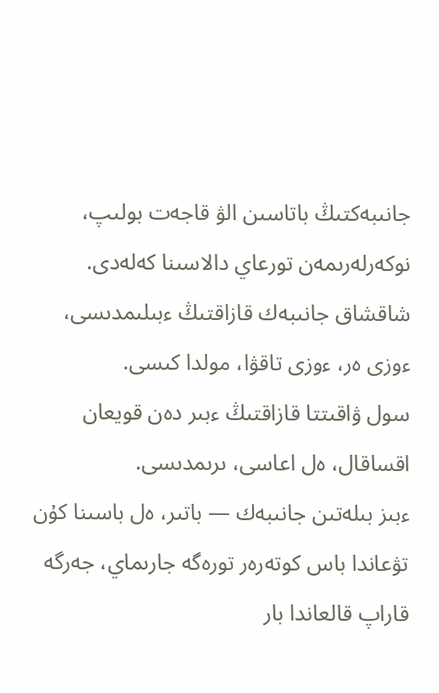جانىبەكتىڭ باتاسىن الۋ قاجەت بولىپ، نوكەرلەرىمەن تورعاي دالاسىنا كەلەدى.
شاقشاق جانىبەك قازاقتىڭ ءبىلىمدىسى،
ءوزى ەر، ءوزى تاقۋا، مولدا كىسى.
سول ۋاقىتتا قازاقتىڭ ءبىر دەن قويعان
اقساقال، ەل اعاسى، ىرىمدىسى.
ءبىز بىلەتىن جانىبەك — باتىر، ەل باسىنا كۇن تۋعاندا باس كوتەرەر تورەگە جارىماي، جەرگە قاراپ قالعاندا بار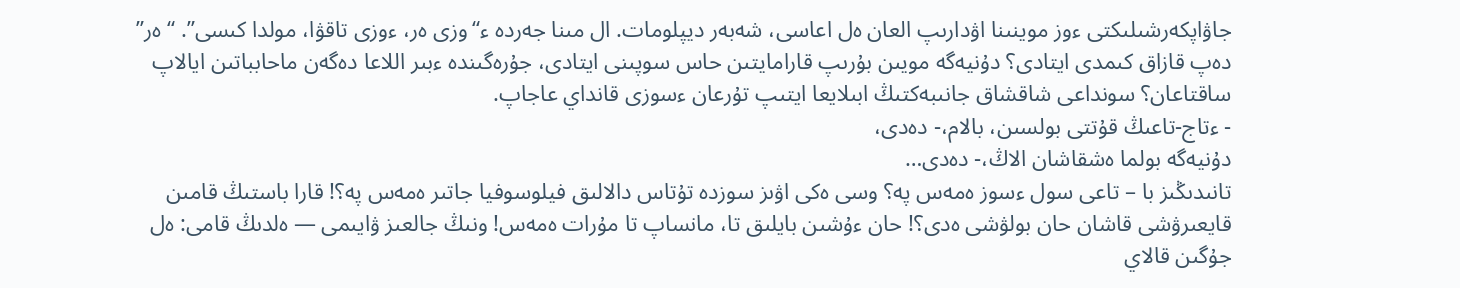جاۋاپكەرشىلىكتى ءوز موينىنا اۋدارىپ العان ەل اعاسى، شەبەر ديپلومات. ال مىنا جەردە ء“وزى ەر، ءوزى تاقۋا، مولدا كىسى”. “ەر” دەپ قازاق كىمدى ايتادى؟ دۇنيەگە مويىن بۇرىپ قارامايتىن حاس سوپىنى ايتادى، جۇرەگىندە ءبىر اللاعا دەگەن ماحابباتىن ايالاپ ساقتاعان؟ سونداعى شاقشاق جانىبەكتىڭ ابىلايعا ايتىپ تۇرعان ءسوزى قانداي عاجاپ.
- ءتاج-تاعىڭ قۇتتى بولسىن، بالام،- دەدى،
دۇنيەگە بولما ەشقاشان الاڭ،- دەدى…
تانىدىڭىز با – تاعى سول ءسوز ەمەس پە؟ وسى ەكى اۋىز سوزدە تۇتاس دالالىق فيلوسوفيا جاتىر ەمەس پە؟! قارا باستىڭ قامىن قايعىرۋشى قاشان حان بولۋشى ەدى؟! حان ءۇشىن بايلىق تا، مانساپ تا مۇرات ەمەس! ونىڭ جالعىز ۋايىمى — ەلدىڭ قامى: ەل جۇگىن قالاي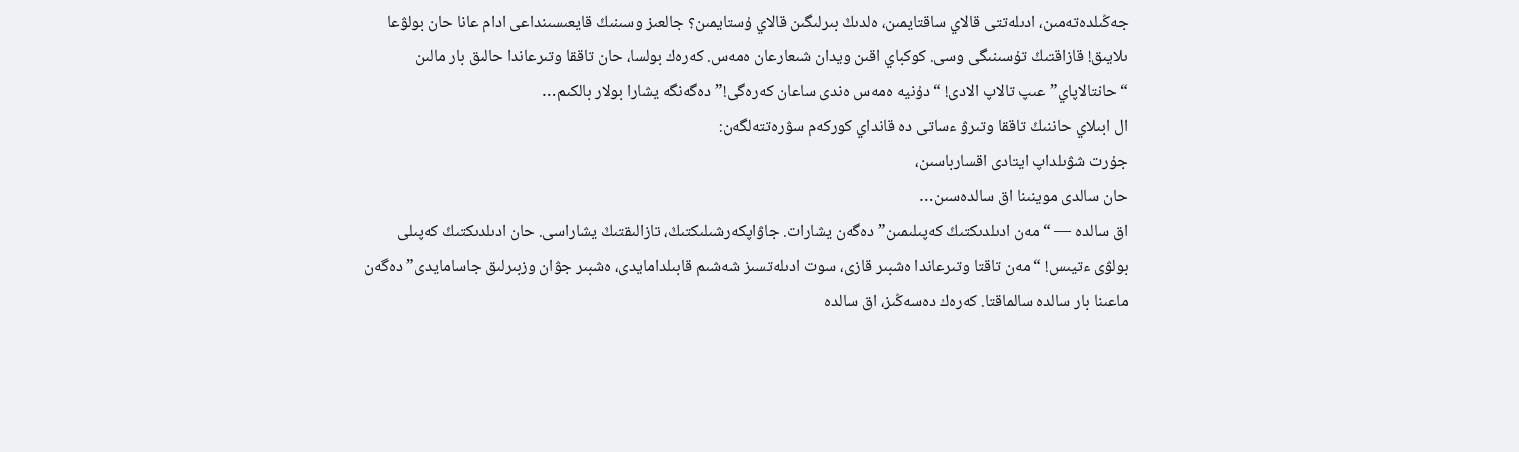جەڭىلدەتەمىن، ادىلەتتى قالاي ساقتايمىن، ەلدىڭ بىرلىگىن قالاي ۇستايمىن؟ جالعىز وسىنىڭ قايعىسىنداعى ادام عانا حان بولۋعا ىلايىق! قازاقتىڭ تۇسىنىگى وسى. كوكباي اقىن ويدان شىعارعان ەمەس. كەرەك بولسا، حان تاققا وتىرعاندا حالىق بار مالىن “حانتالاپاي” عىپ تالاپ الادى! “دۇنيە ەمەس ەندى ساعان كەرەگى!” دەگەنگە يشارا بولار بالكىم…
ال ابىلاي حاننىڭ تاققا وتىرۋ ءساتى دە قانداي كوركەم سۋرەتتەلگەن:
جۇرت شۋىلداپ ايتادى اقسارباسىن،
حان سالدى موينىنا اق سالدەسىن…
اق سالدە — “مەن ادىلدىكتىڭ كەپىلىمىن” دەگەن يشارات. جاۋاپكەرشىلىكتىڭ، تازالىقتىڭ يشاراسى. حان ادىلدىكتىڭ كەپىلى بولۋى ءتيىس! “مەن تاقتا وتىرعاندا ەشبىر قازى، سوت ادىلەتسىز شەشىم قابىلدامايدى، ەشبىر جۋان وزبىرلىق جاسامايدى” دەگەن ماعىنا بار سالدە سالماقتا. كەرەك دەسەڭىز، اق سالدە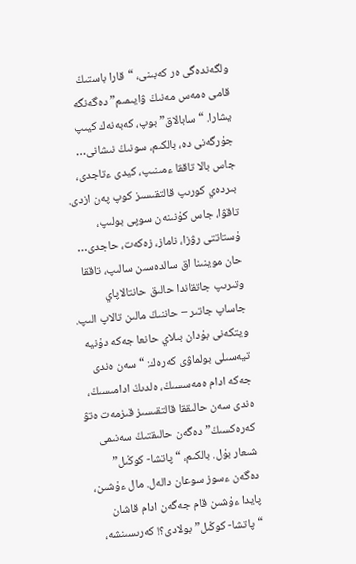ولگەندەگى ەر كەبىنى، “قارا باستىڭ قامى ەمەس مەنىڭ ۋايىمىم” دەگەنگە يشارا. “سابالاق” بوپ، كەبەنەك كيىپ جۇرگەنى دە، بالكىم، سونىڭ نىشانى…
جاس بالا تاققا ءمىنىپ، كيدى ءتاجدى،
بىردەي كورىپ قالتقىسىز كوپ پەن ازدى.
تاقۋا، جاس كۇنىنەن سوپى بولىپ،
ۇستاتتى رۋزا، ناماز، زەكەت، حاجدى…
حان موينىنا اق سالدەسىن سالىپ، تاققا وتىرىپ جاتقاندا حالىق حانتالاپاي جاساپ جاتىر – حاننىڭ مالىن تالاپ الىپ. ويتكەنى بۇدان بىلاي حانعا جەكە دۇنيە تيەسىلى بولماۋى كەرەك: “سەن ەندى جەكە ادام ەمەسسىڭ، ەلدىڭ ادامىسىڭ، ەندى سەن حالىققا قالتقىسىز قىزمەت ەتۋ كەرەكسىڭ” دەگەن حالىقتىڭ سەنىمى شىعار بۇل. بالكىم، “پاتشا- كوڭىل” دەگەن ءسوز سوعان دالەل. مال ءۇشىن، پايدا ءۇشىن قام جەگەن ادام قاشان “پاتشا- كوڭىل” بولادى؟! كەرىسىنشە،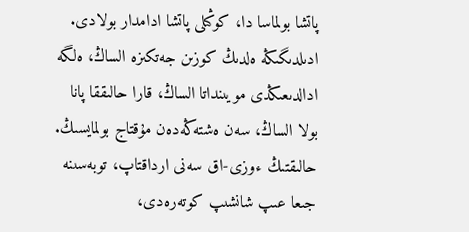پاتشا بولماسا دا، كوڭىلى پاتشا ادامدار بولادى. ادىلدىگىڭە ەلدىڭ كوزىن جەتكىزە الساڭ، ەلگە ادالدىعىڭدى مويىنداتا الساڭ، قارا حالىققا پانا بولا الساڭ، سەن ەشتەڭەدەن مۇقتاج بولمايسىڭ. حالىقتىڭ ءوزى-اق سەنى ارداقتاپ، توبەسىنە جىعا عىپ شانشىپ كوتەرەدى،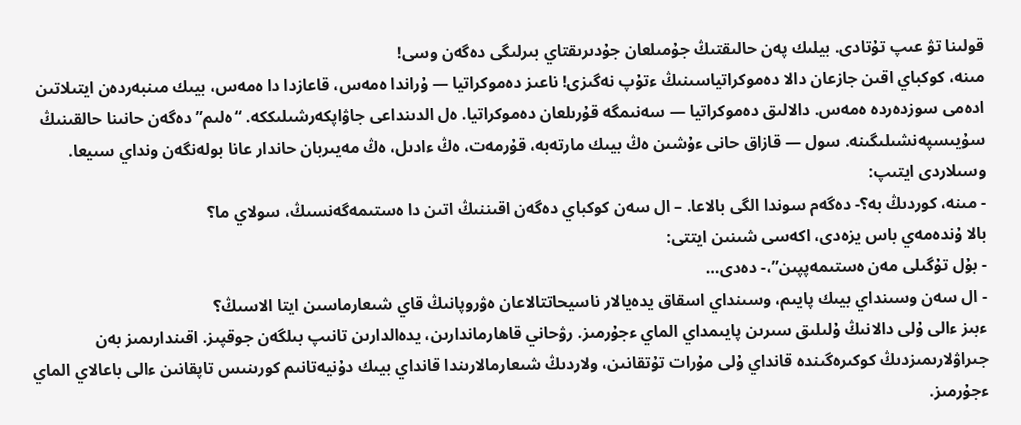قولىنا تۋ عىپ تۇتادى. بيلىك پەن حالىقتىڭ جۇمىلعان جۇدىرىقتاي بىرلىگى دەگەن وسى!
مىنە، كوكباي اقىن جازعان دالا دەموكراتياسىنىڭ ءتۇپ نەگىزى! ناعىز دەموكراتيا — ۇراندا ەمەس، قاعازدا دا ەمەس، بيىك مىنبەردەن ايتىلاتىن ادەمى سوزدەردە ەمەس. دالالىق دەموكراتيا — سەنىمگە قۇرىلعان دەموكراتيا. ەل الدىنداعى جاۋاپكەرشىلىككە. “ەلىم” دەگەن حانىنا حالقىنىڭ سۇيىسپەنشىلىگىنە. سول — قازاق حانى ءۇشىن ەڭ بيىك مارتەبە، قۇرمەت، ەڭ ءادىل، ەڭ مەيىربان حاندار عانا بولەنگەن ونداي سىيعا.
وسىلاردى ايتىپ:
- مىنە، كوردىڭ بە؟- دەگەم سوندا الگى بالاعا. – ال سەن كوكباي دەگەن اقىننىڭ اتىن دا ەستىمەگەنسىڭ، سولاي ما؟
بالا ۇندەمەي باس يزەدى، اكەسى شىنىن ايتتى:
- بۇل تۇگىلى مەن ەستىمەپپىن”،- دەدى…
- ال سەن وسىنداي بيىك پايىم، وسىنداي اسقاق يدەيالار ناسيحاتتالاعان ەۋروپانىڭ قاي شىعارماسىن ايتا الاسىڭ؟
ءبىز ءالى ۇلى دالانىڭ ۇلىلىق سىرىن پايىمداي الماي ءجۇرمىز. رۋحاني قاھارماندارىن، يدەالدارىن تانىپ بىلگەن جوقپىز. اقىندارىمىز بەن جىراۋلارىمىزدىڭ كوكىرەگىندە قانداي ۇلى مۇرات تۇتقانىن، ولاردىڭ شىعارمالارىندا قانداي بيىك دۇنيەتانىم كورىنىس تاپقانىن ءالى باعالاي الماي ءجۇرمىز.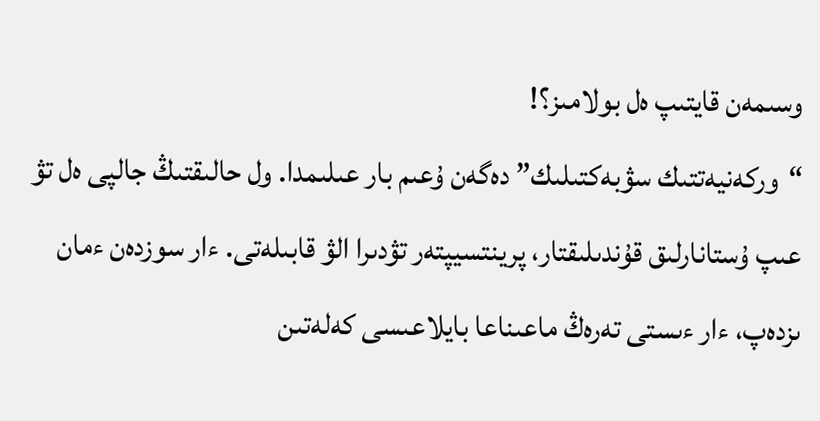وسىمەن قايتىپ ەل بولامىز؟!
“وركەنيەتتىك سۋبەكتىلىك” دەگەن ۇعىم بار عىلىمدا. ول حالىقتىڭ جالپى ەل تۋ عىپ ۇستانارلىق قۇندىلىقتار، پرينتسيپتەر تۋدىرا الۋ قابىلەتى. ءار سوزدەن ءمان ىزدەپ، ءار ءىستى تەرەڭ ماعىناعا بايلاعىسى كەلەتىن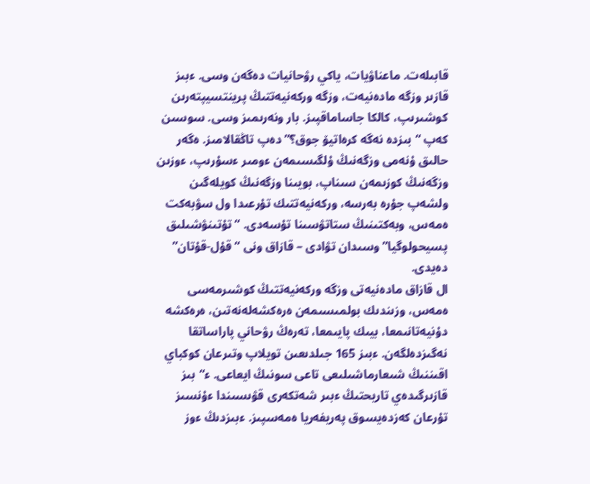قابىلەت. ماعناۋيات، ياكي رۋحانيات دەگەن وسى. ءبىز قازىر وزگە مادەنيەت، وزگە وركەنيەتتىڭ پرينتسيپتەرىن كوشىرىپ، كالكا جاساماقپىز. بار ونەرىمىز وسى. سوسىن كەپ “بىزدە نەگە كرەاتيۆ جوق؟” دەپ تاڭقالامىز. ەگەر حالىق ۇنەمى وزگەنىڭ ۇلگىسىمەن ءومىر ءسۇرىپ، ءوزىن وزگەنىڭ كوزىمەن سىناپ، بويىنا وزگەنىڭ كويلەگىن ولشەپ جۇرە بەرسە، وركەنيەتتىك تۇرعىدا ول سۋبەكت ەمەس، وبەكتىنىڭ ستاتۋسىنا تۇسەدى. “تۇتىنۋشىلىق پسيحولوگيا” وسىدان تۋادى – قازاق ونى “قۇل-قۇتان” دەيدى.
ال قازاق مادەنيەتى وزگە وركەنيەتتىڭ كوشىرمەسى ەمەس، وزىندىك بولمىسىمەن ەرەكشەلەنەتىن، ەرەكشە دۇنيەتانىمعا، بيىك پايىمعا، تەرەڭ رۋحاني پاراساتقا نەگىزدەلگەن. ءبىز 165 جىلدىعىن تويلاپ وتىرعان كوكباي اقىننىڭ شىعارماشىلىعى تاعى سونىڭ ايعاعى. ء“بىز قازىرگىدەي تاريحتىڭ ءبىر شەتكەرى قۋىسىندا ءۇنسىز تۇرعان كەزدەيسوق پەريفەريا ەمەسپىز. ءبىزدىڭ ءوز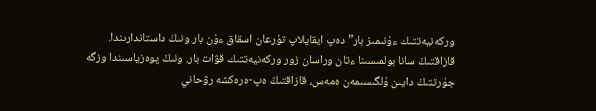وركەنيەتتىك ءۇنىمىز بار” دەپ ايقايلاپ تۇرعان اسقاق ءۇن بار ونىڭ داستاندارىندا. قازاقتىڭ سانا بولمىسىنا ءتان وراسان زور وركەنيەتتىك قۋات بار. ونىڭ پوەزياسىندا وزگە جۇرتتىڭ دايىن ۇلگىسىمەن ەمەس، قازاقتىڭ ەپ-ەرەكشە رۋحاني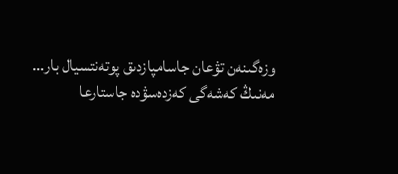وزەگىنەن تۋعان جاسامپازدىق پوتەنتسيال بار…
مەنىڭ كەشەگى كەزدەسۋدە جاستارعا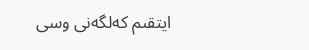ايتقىم كەلگەنى وسى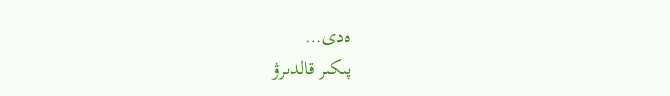ەدى…
پىكىر قالدىرۋ